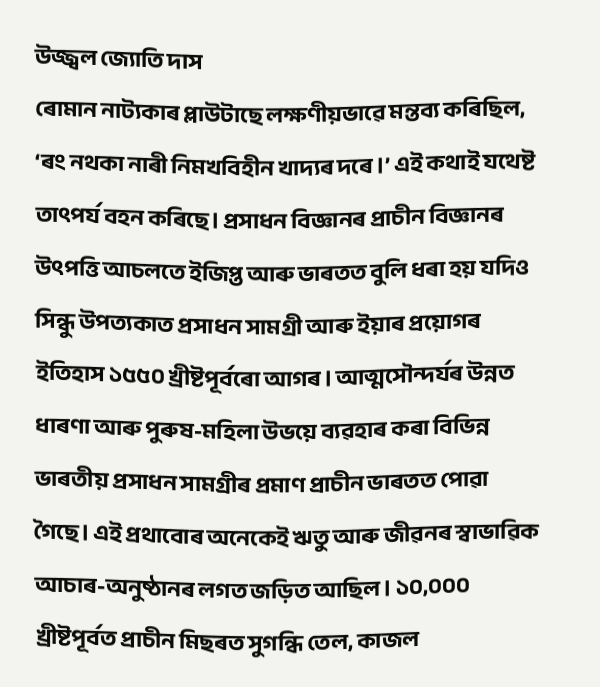উজ্জ্বল জ্যোতি দাস
ৰোমান নাট্যকাৰ প্লাউটাছে লক্ষণীয়ভাৱে মন্তব্য কৰিছিল, ‘ৰং নথকা নাৰী নিমখবিহীন খাদ্যৰ দৰে।’ এই কথাই যথেষ্ট তাৎপর্য বহন কৰিছে। প্ৰসাধন বিজ্ঞানৰ প্ৰাচীন বিজ্ঞানৰ উৎপত্তি আচলতে ইজিপ্ত আৰু ভাৰতত বুলি ধৰা হয় যদিও সিন্ধু উপত্যকাত প্রসাধন সামগ্ৰী আৰু ইয়াৰ প্রয়োগৰ ইতিহাস ১৫৫০ খ্ৰীষ্টপূৰ্বৰো আগৰ। আত্মসৌন্দৰ্যৰ উন্নত ধাৰণা আৰু পুৰুষ-মহিলা উভয়ে ব্যৱহাৰ কৰা বিভিন্ন ভাৰতীয় প্ৰসাধন সামগ্ৰীৰ প্ৰমাণ প্রাচীন ভাৰতত পোৱা গৈছে। এই প্রথাবোৰ অনেকেই ঋতু আৰু জীৱনৰ স্বাভাৱিক আচাৰ-অনুষ্ঠানৰ লগত জড়িত আছিল। ১০,০০০ খ্ৰীষ্টপূৰ্বত প্রাচীন মিছৰত সুগন্ধি তেল, কাজল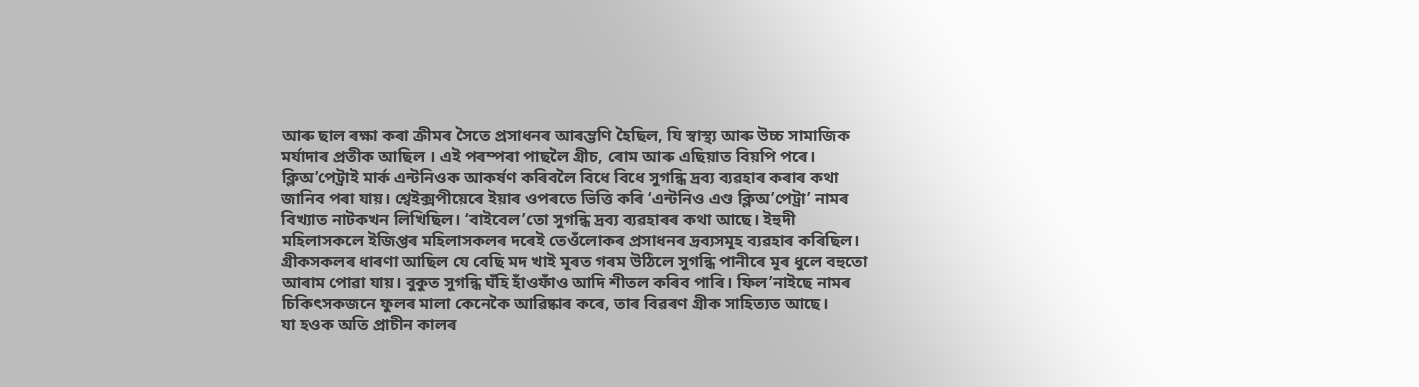আৰু ছাল ৰক্ষা কৰা ক্ৰীমৰ সৈতে প্ৰসাধনৰ আৰম্ভণি হৈছিল, যি স্বাস্থ্য আৰু উচ্চ সামাজিক মর্যাদাৰ প্রতীক আছিল । এই পৰম্পৰা পাছলৈ গ্ৰীচ, ৰোম আৰু এছিয়াত বিয়পি পৰে। ক্লিঅ’পেট্ৰাই মার্ক এন্টনিওক আকৰ্ষণ কৰিবলৈ বিধে বিধে সুগন্ধি দ্রব্য ব্যৱহাৰ কৰাৰ কথা জানিব পৰা যায়। শ্বেইক্সপীয়েৰে ইয়াৰ ওপৰতে ভিত্তি কৰি ‘এন্টনিও এণ্ড ক্লিঅ’পেট্রা’ নামৰ বিখ্যাত নাটকখন লিখিছিল। ‘বাইবেল’তো সুগন্ধি দ্রব্য ব্যৱহাৰৰ কথা আছে। ইহুদী মহিলাসকলে ইজিপ্তৰ মহিলাসকলৰ দৰেই তেওঁলোকৰ প্ৰসাধনৰ দ্ৰব্যসমূহ ব্যৱহাৰ কৰিছিল। গ্ৰীকসকলৰ ধাৰণা আছিল যে বেছি মদ খাই মূৰত গৰম উঠিলে সুগন্ধি পানীৰে মূৰ ধুলে বহুতো আৰাম পোৱা যায়। বুকুত সুগন্ধি ঘঁহি হাঁওফাঁও আদি শীতল কৰিব পাৰি। ফিল’নাইছে নামৰ চিকিৎসকজনে ফুলৰ মালা কেনেকৈ আৱিষ্কাৰ কৰে, তাৰ বিৱৰণ গ্ৰীক সাহিত্যত আছে।
যা হওক অতি প্রাচীন কালৰ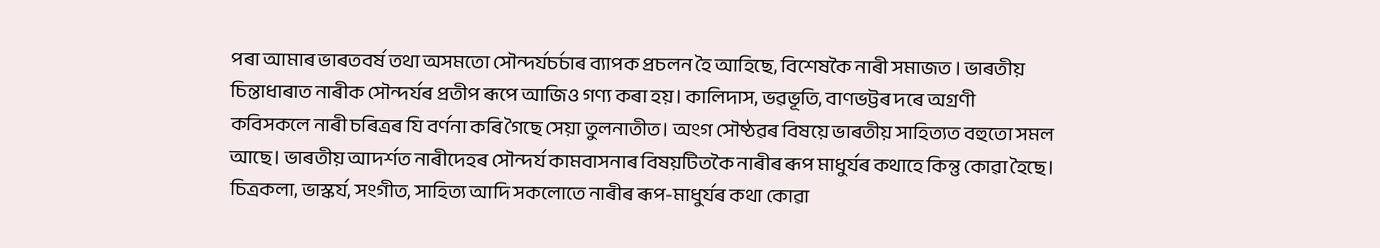পৰা আমাৰ ভাৰতবৰ্ষ তথা অসমতো সৌন্দৰ্যচৰ্চাৰ ব্যাপক প্ৰচলন হৈ আহিছে, বিশেষকৈ নাৰী সমাজত । ভাৰতীয় চিন্তাধাৰাত নাৰীক সৌন্দৰ্যৰ প্ৰতীপ ৰূপে আজিও গণ্য কৰা হয়। কালিদাস, ভৱভূতি, বাণভট্টৰ দৰে অগ্ৰণী কবিসকলে নাৰী চৰিত্ৰৰ যি বৰ্ণনা কৰি গৈছে সেয়া তুলনাতীত। অংগ সৌষ্ঠৱৰ বিষয়ে ভাৰতীয় সাহিত্যত বহুতো সমল আছে। ভাৰতীয় আদৰ্শত নাৰীদেহৰ সৌন্দৰ্য কামবাসনাৰ বিষয়টিতকৈ নাৰীৰ ৰূপ মাধুৰ্যৰ কথাহে কিন্তু কোৱা হৈছে। চিত্রকলা, ভাস্কর্য, সংগীত, সাহিত্য আদি সকলোতে নাৰীৰ ৰূপ-মাধুৰ্যৰ কথা কোৱা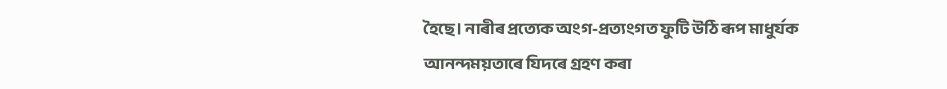হৈছে। নাৰীৰ প্ৰত্যেক অংগ-প্রত্যংগত ফুটি উঠি ৰূপ মাধুৰ্যক আনন্দময়তাৰে যিদৰে গ্ৰহণ কৰা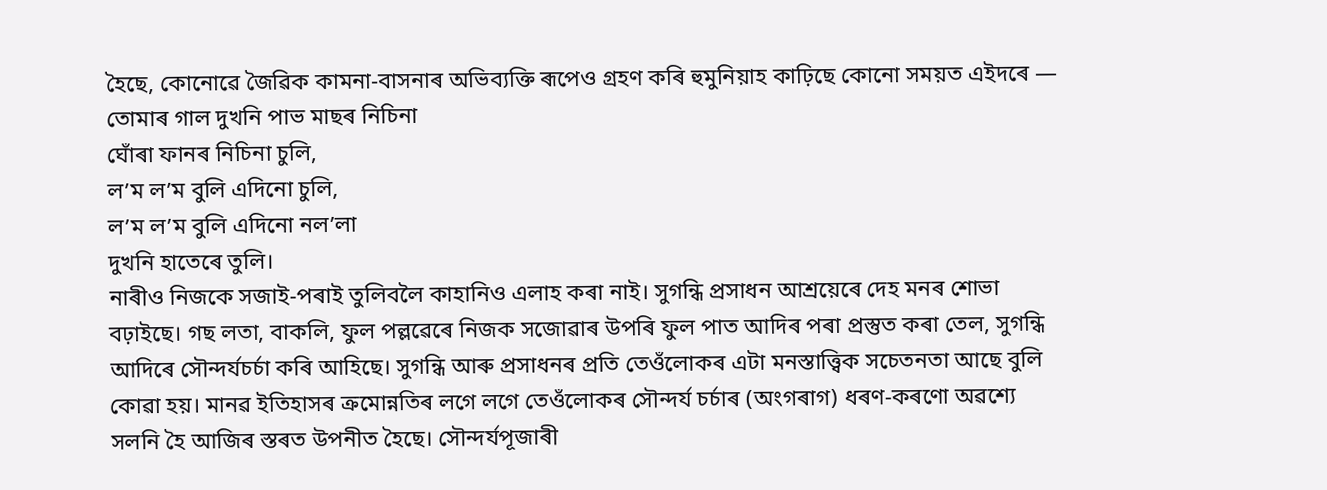হৈছে, কোনোৱে জৈৱিক কামনা-বাসনাৰ অভিব্যক্তি ৰূপেও গ্ৰহণ কৰি হুমুনিয়াহ কাঢ়িছে কোনো সময়ত এইদৰে —
তোমাৰ গাল দুখনি পাভ মাছৰ নিচিনা
ঘোঁৰা ফানৰ নিচিনা চুলি,
ল’ম ল’ম বুলি এদিনো চুলি,
ল’ম ল’ম বুলি এদিনো নল’লা
দুখনি হাতেৰে তুলি।
নাৰীও নিজকে সজাই-পৰাই তুলিবলৈ কাহানিও এলাহ কৰা নাই। সুগন্ধি প্ৰসাধন আশ্রয়েৰে দেহ মনৰ শোভা বঢ়াইছে। গছ লতা, বাকলি, ফুল পল্লৱেৰে নিজক সজোৱাৰ উপৰি ফুল পাত আদিৰ পৰা প্ৰস্তুত কৰা তেল, সুগন্ধি আদিৰে সৌন্দৰ্যচৰ্চা কৰি আহিছে। সুগন্ধি আৰু প্ৰসাধনৰ প্ৰতি তেওঁলোকৰ এটা মনস্তাত্ত্বিক সচেতনতা আছে বুলি কোৱা হয়। মানৱ ইতিহাসৰ ক্রমোন্নতিৰ লগে লগে তেওঁলোকৰ সৌন্দৰ্য চৰ্চাৰ (অংগৰাগ) ধৰণ-কৰণো অৱশ্যে সলনি হৈ আজিৰ স্তৰত উপনীত হৈছে। সৌন্দর্যপূজাৰী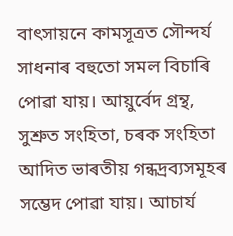বাৎসায়নে কামসূত্ৰত সৌন্দর্য সাধনাৰ বহুতো সমল বিচাৰি পোৱা যায়। আয়ুৰ্বেদ গ্রন্থ, সুশ্রুত সংহিতা, চৰক সংহিতা আদিত ভাৰতীয় গন্ধদ্রব্যসমূহৰ সম্ভেদ পোৱা যায়। আচার্য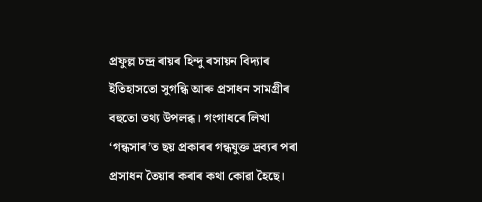প্রফুল্ল চন্দ্ৰ ৰায়ৰ হিন্দু ৰসায়ন বিদ্যাৰ ইতিহাসতো সুগন্ধি আৰু প্ৰসাধন সামগ্ৰীৰ বহুতো তথ্য উপলব্ধ। গংগাধৰে লিখা ‘গন্ধসাৰ’ত ছয় প্ৰকাৰৰ গন্ধযুক্ত দ্ৰব্যৰ পৰা প্ৰসাধন তৈয়াৰ কৰাৰ কথা কোৱা হৈছে।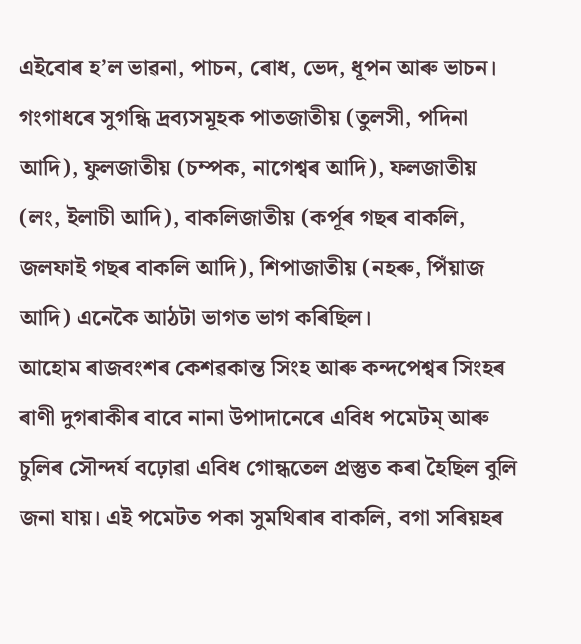এইবোৰ হ’ল ভাৱনা, পাচন, ৰোধ, ভেদ, ধূপন আৰু ভাচন। গংগাধৰে সুগন্ধি দ্রব্যসমূহক পাতজাতীয় (তুলসী, পদিনা আদি), ফুলজাতীয় (চম্পক, নাগেশ্বৰ আদি), ফলজাতীয় (লং, ইলাচী আদি), বাকলিজাতীয় (কৰ্পূৰ গছৰ বাকলি, জলফাই গছৰ বাকলি আদি), শিপাজাতীয় (নহৰু, পিঁয়াজ আদি) এনেকৈ আঠটা ভাগত ভাগ কৰিছিল।
আহোম ৰাজবংশৰ কেশৱকান্ত সিংহ আৰু কন্দপেশ্বৰ সিংহৰ ৰাণী দুগৰাকীৰ বাবে নানা উপাদানেৰে এবিধ পমেটম্ আৰু চুলিৰ সৌন্দৰ্য বঢ়োৱা এবিধ গোন্ধতেল প্ৰস্তুত কৰা হৈছিল বুলি জনা যায়। এই পমেটত পকা সুমথিৰাৰ বাকলি, বগা সৰিয়হৰ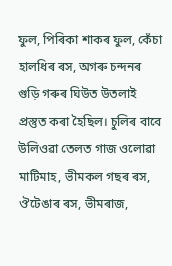ফুল, পিৰিকা শাকৰ ফুল, কেঁচা হালধিৰ ৰস, অগৰু চন্দনৰ গুড়ি গৰুৰ ঘিউত উতলাই প্ৰস্তুত কৰা হৈছিল। চুলিৰ বাবে উলিওৱা তেলত গাজ ওলোৱা মাটিমাহ, ভীমকল গছৰ ৰস, ঔটেঙাৰ ৰস, ভীমৰাজ,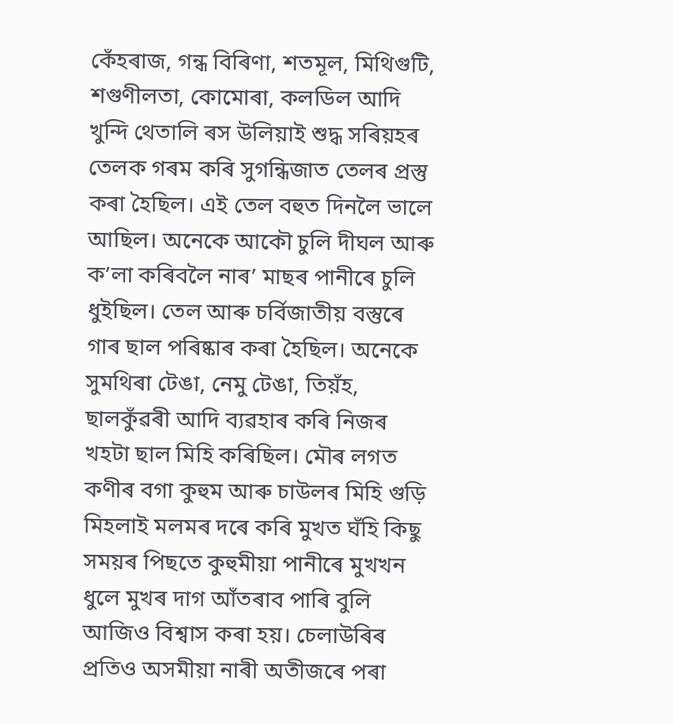কেঁহৰাজ, গন্ধ বিৰিণা, শতমূল, মিথিগুটি, শগুণীলতা, কোমোৰা, কলডিল আদি খুন্দি থেতালি ৰস উলিয়াই শুদ্ধ সৰিয়হৰ তেলক গৰম কৰি সুগন্ধিজাত তেলৰ প্ৰস্তু কৰা হৈছিল। এই তেল বহুত দিনলৈ ভালে আছিল। অনেকে আকৌ চুলি দীঘল আৰু ক’লা কৰিবলৈ নাৰ’ মাছৰ পানীৰে চুলি ধুইছিল। তেল আৰু চৰ্বিজাতীয় বস্তুৰে গাৰ ছাল পৰিষ্কাৰ কৰা হৈছিল। অনেকে সুমথিৰা টেঙা, নেমু টেঙা, তিয়ঁহ, ছালকুঁৱৰী আদি ব্যৱহাৰ কৰি নিজৰ খহটা ছাল মিহি কৰিছিল। মৌৰ লগত কণীৰ বগা কুহুম আৰু চাউলৰ মিহি গুড়ি মিহলাই মলমৰ দৰে কৰি মুখত ঘঁহি কিছু সময়ৰ পিছতে কুহুমীয়া পানীৰে মুখখন ধুলে মুখৰ দাগ আঁতৰাব পাৰি বুলি আজিও বিশ্বাস কৰা হয়। চেলাউৰিৰ প্ৰতিও অসমীয়া নাৰী অতীজৰে পৰা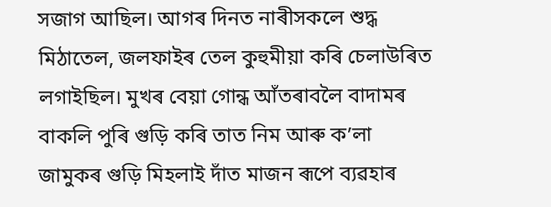সজাগ আছিল। আগৰ দিনত নাৰীসকলে শুদ্ধ মিঠাতেল, জলফাইৰ তেল কুহুমীয়া কৰি চেলাউৰিত লগাইছিল। মুখৰ বেয়া গোন্ধ আঁতৰাবলৈ বাদামৰ বাকলি পুৰি গুড়ি কৰি তাত নিম আৰু ক’লা জামুকৰ গুড়ি মিহলাই দাঁত মাজন ৰূপে ব্যৱহাৰ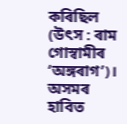কৰিছিল (উৎস : ৰাম গোস্বামীৰ ‘অঙ্গৰাগ’)।
অসমৰ হাবিত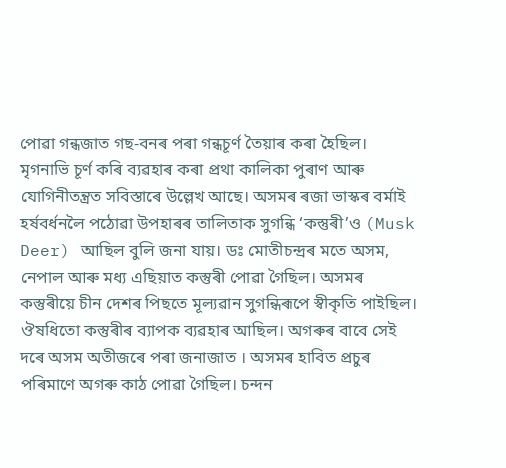পোৱা গন্ধজাত গছ-বনৰ পৰা গন্ধচূৰ্ণ তৈয়াৰ কৰা হৈছিল। মৃগনাভি চূৰ্ণ কৰি ব্যৱহাৰ কৰা প্ৰথা কালিকা পুৰাণ আৰু যোগিনীতন্ত্ৰত সবিস্তাৰে উল্লেখ আছে। অসমৰ ৰজা ভাস্কৰ বৰ্মাই হৰ্ষবৰ্ধনলৈ পঠোৱা উপহাৰৰ তালিতাক সুগন্ধি ‘কস্তুৰী’ও (Musk Deer) আছিল বুলি জনা যায়। ডঃ মোতীচন্দ্ৰৰ মতে অসম, নেপাল আৰু মধ্য এছিয়াত কস্তুৰী পোৱা গৈছিল। অসমৰ কস্তুৰীয়ে চীন দেশৰ পিছতে মূল্যৱান সুগন্ধিৰূপে স্বীকৃতি পাইছিল। ঔষধিতো কস্তুৰীৰ ব্যাপক ব্যৱহাৰ আছিল। অগৰুৰ বাবে সেই দৰে অসম অতীজৰে পৰা জনাজাত । অসমৰ হাবিত প্ৰচুৰ পৰিমাণে অগৰু কাঠ পোৱা গৈছিল। চন্দন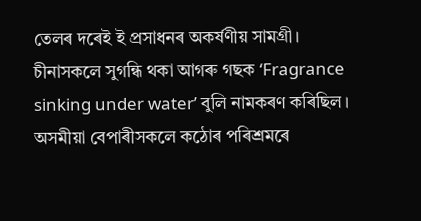তেলৰ দৰেই ই প্ৰসাধনৰ অকর্ষণীয় সামগ্রী। চীনাসকলে সুগন্ধি থকা আগৰু গছক ‘Fragrance sinking under water’ বুলি নামকৰণ কৰিছিল। অসমীয়া বেপাৰীসকলে কঠোৰ পৰিশ্ৰমৰে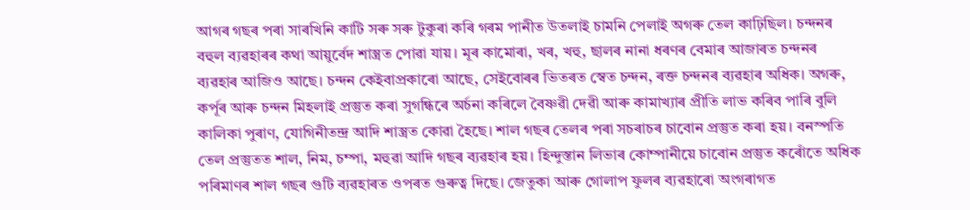আগৰ গছৰ পৰা সাৰখিনি কাটি সৰু সৰু টুকুৰা কৰি গৰম পানীত উতলাই চামনি পেলাই অগৰু তেল কাঢ়িছিল। চন্দনৰ বহুল ব্যৱহাৰৰ কথা আয়ুৰ্বেদ শাস্ত্ৰত পোৱা যায়। মূৰ কামোৰা, খৰ, খহু, ছালৰ নানা ধৰণৰ বেমাৰ আজাৰত চন্দনৰ ব্যৱহাৰ আজিও আছে। চন্দন কেইবাপ্ৰকাৰো আছে, সেইবোৰৰ ভিতৰত স্বেত চন্দন, ৰক্ত চন্দনৰ ব্যৱহাৰ অধিক। অগৰু, কৰ্পূৰ আৰু চন্দন মিহলাই প্ৰস্তুত কৰা সুগন্ধিৰে অৰ্চনা কৰিলে বৈষ্ণৱী দেৱী আৰু কামাখ্যাৰ প্ৰীতি লাভ কৰিব পাৰি বুলি কালিকা পুৰাণ, যোগিনীতন্দ্ৰ আদি শাস্ত্ৰত কোৱা হৈছে। শাল গছৰ তেলৰ পৰা সচৰাচৰ চাবোন প্রস্তুত কৰা হয়। বনস্পতি তেল প্রস্তুতত শাল, নিম, চম্পা, মহুৱা আদি গছৰ ব্যৱহাৰ হয়। হিন্দুস্তান লিভাৰ কোম্পানীয়ে চাবোন প্রস্তুত কৰোঁতে অধিক পৰিমাণৰ শাল গছৰ গুটি ব্যৱহাৰত ওপৰত গুৰুত্ব দিছে। জেতুকা আৰু গোলাপ ফুলৰ ব্যৱহাৰো অংগৰাগত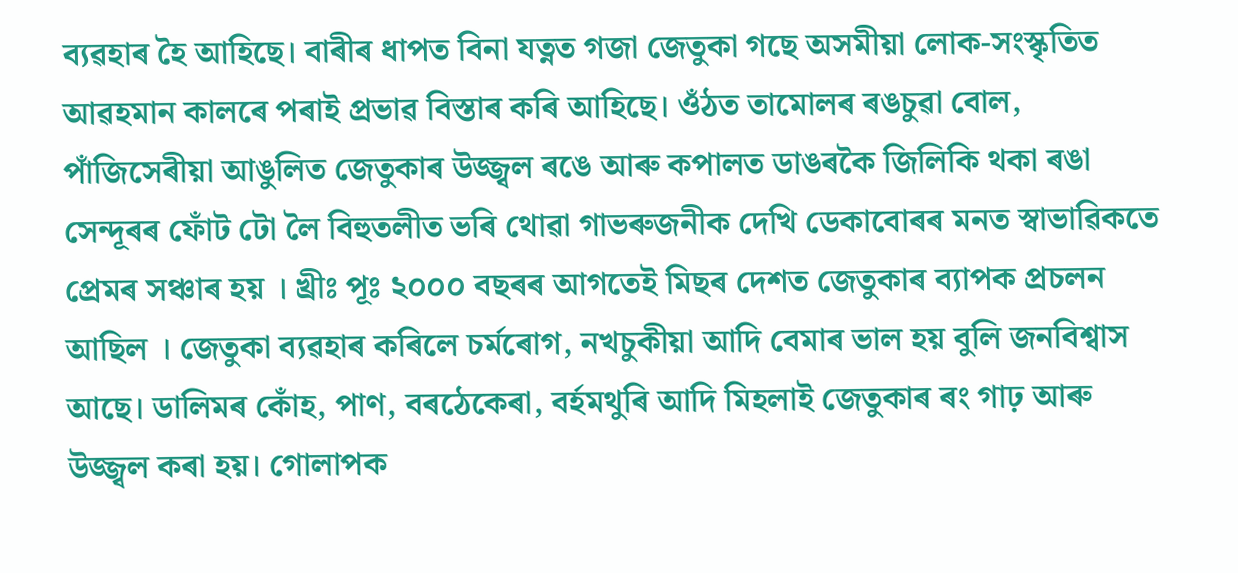ব্যৱহাৰ হৈ আহিছে। বাৰীৰ ধাপত বিনা যত্নত গজা জেতুকা গছে অসমীয়া লোক-সংস্কৃতিত আৱহমান কালৰে পৰাই প্ৰভাৱ বিস্তাৰ কৰি আহিছে। ওঁঠত তামোলৰ ৰঙচুৱা বোল, পাঁজিসেৰীয়া আঙুলিত জেতুকাৰ উজ্জ্বল ৰঙে আৰু কপালত ডাঙৰকৈ জিলিকি থকা ৰঙা সেন্দূৰৰ ফোঁট টো লৈ বিহুতলীত ভৰি থোৱা গাভৰুজনীক দেখি ডেকাবোৰৰ মনত স্বাভাৱিকতে প্ৰেমৰ সঞ্চাৰ হয় । খ্রীঃ পূঃ ২০০০ বছৰৰ আগতেই মিছৰ দেশত জেতুকাৰ ব্যাপক প্রচলন আছিল । জেতুকা ব্যৱহাৰ কৰিলে চৰ্মৰোগ, নখচুকীয়া আদি বেমাৰ ভাল হয় বুলি জনবিশ্বাস আছে। ডালিমৰ কোঁহ, পাণ, বৰঠেকেৰা, বৰ্হমথুৰি আদি মিহলাই জেতুকাৰ ৰং গাঢ় আৰু উজ্জ্বল কৰা হয়। গোলাপক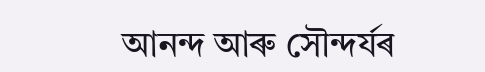আনন্দ আৰু সৌন্দৰ্যৰ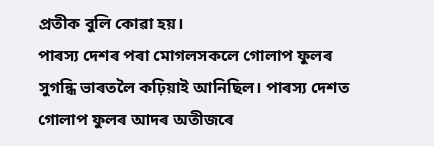প্ৰতীক বুলি কোৱা হয়।
পাৰস্য দেশৰ পৰা মোগলসকলে গোলাপ ফুলৰ সুগন্ধি ভাৰতলৈ কঢ়িয়াই আনিছিল। পাৰস্য দেশত গোলাপ ফুলৰ আদৰ অতীজৰে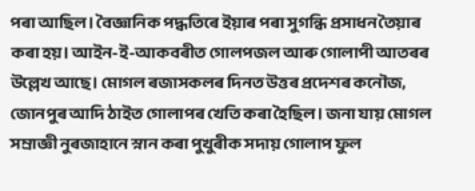পৰা আছিল। বৈজ্ঞানিক পদ্ধতিৰে ইয়াৰ পৰা সুগন্ধি প্রসাধন তৈয়াৰ কৰা হয়। আইন-ই-আকবৰীত গোলপজল আৰু গোলাপী আতৰৰ উল্লেখ আছে। মোগল ৰজাসকলৰ দিনত উত্তৰ প্ৰদেশৰ কনৌজ, জোনপুৰ আদি ঠাইত গোলাপৰ খেতি কৰা হৈছিল। জনা যায় মোগল সম্রাজ্ঞী নুৰজাহানে স্নান কৰা পুখুৰীক সদায় গোলাপ ফুল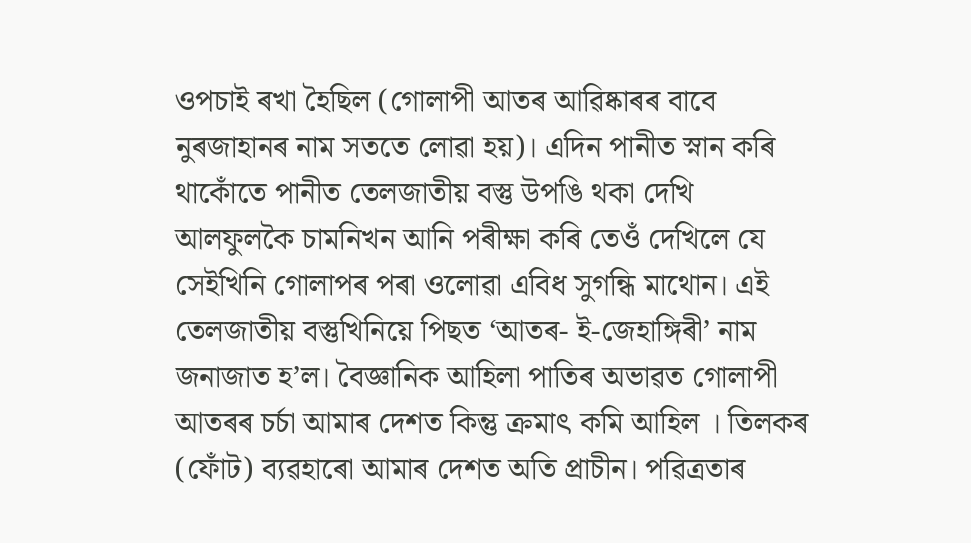ওপচাই ৰখা হৈছিল (গোলাপী আতৰ আৱিষ্কাৰৰ বাবে নুৰজাহানৰ নাম সততে লোৱা হয়)। এদিন পানীত স্নান কৰি থাকোঁতে পানীত তেলজাতীয় বস্তু উপঙি থকা দেখি আলফুলকৈ চামনিখন আনি পৰীক্ষা কৰি তেওঁ দেখিলে যে সেইখিনি গোলাপৰ পৰা ওলোৱা এবিধ সুগন্ধি মাথোন। এই তেলজাতীয় বস্তুখিনিয়ে পিছত ‘আতৰ- ই-জেহাঙ্গিৰী’ নাম জনাজাত হ’ল। বৈজ্ঞানিক আহিলা পাতিৰ অভাৱত গোলাপী আতৰৰ চৰ্চা আমাৰ দেশত কিন্তু ক্ৰমাৎ কমি আহিল । তিলকৰ (ফোঁট) ব্যৱহাৰো আমাৰ দেশত অতি প্রাচীন। পৱিত্ৰতাৰ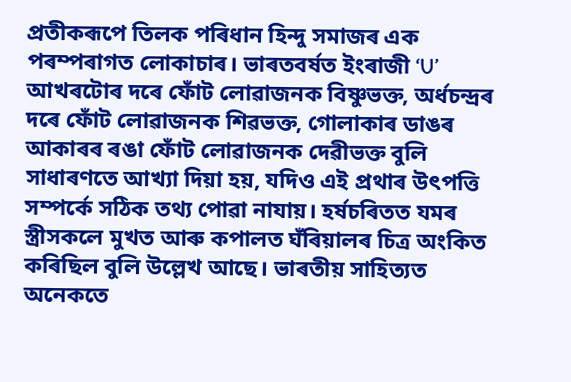প্ৰতীকৰূপে তিলক পৰিধান হিন্দু সমাজৰ এক পৰম্পৰাগত লোকাচাৰ। ভাৰতবৰ্ষত ইংৰাজী ‘U’ আখৰটোৰ দৰে ফোঁট লোৱাজনক বিষ্ণুভক্ত, অর্ধচন্দ্ৰৰ দৰে ফোঁট লোৱাজনক শিৱভক্ত, গোলাকাৰ ডাঙৰ আকাৰৰ ৰঙা ফোঁট লোৱাজনক দেৱীভক্ত বুলি সাধাৰণতে আখ্যা দিয়া হয়, যদিও এই প্ৰথাৰ উৎপত্তি সম্পর্কে সঠিক তথ্য পোৱা নাযায়। হর্ষচৰিতত যমৰ স্ত্ৰীসকলে মুখত আৰু কপালত ঘঁৰিয়ালৰ চিত্ৰ অংকিত কৰিছিল বুলি উল্লেখ আছে। ভাৰতীয় সাহিত্যত অনেকতে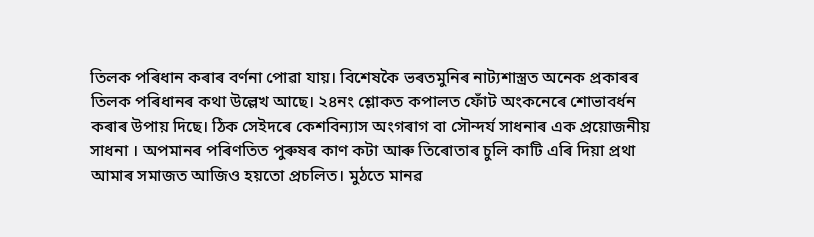তিলক পৰিধান কৰাৰ বৰ্ণনা পোৱা যায়। বিশেষকৈ ভৰতমুনিৰ নাট্যশাস্ত্ৰত অনেক প্রকাৰৰ তিলক পৰিধানৰ কথা উল্লেখ আছে। ২৪নং শ্লোকত কপালত ফোঁট অংকনেৰে শোভাবর্ধন কৰাৰ উপায় দিছে। ঠিক সেইদৰে কেশবিন্যাস অংগৰাগ বা সৌন্দৰ্য সাধনাৰ এক প্রয়োজনীয় সাধনা । অপমানৰ পৰিণতিত পুৰুষৰ কাণ কটা আৰু তিৰোতাৰ চুলি কাটি এৰি দিয়া প্ৰথা আমাৰ সমাজত আজিও হয়তো প্রচলিত। মুঠতে মানৱ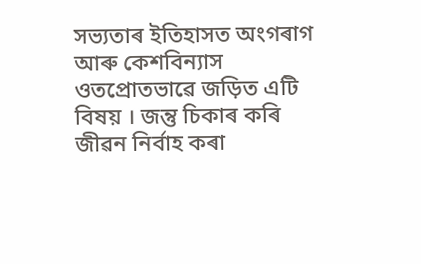সভ্যতাৰ ইতিহাসত অংগৰাগ আৰু কেশবিন্যাস ওতপ্রোতভাৱে জড়িত এটি বিষয় । জন্তু চিকাৰ কৰি জীৱন নিৰ্বাহ কৰা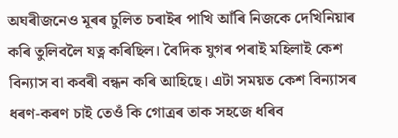অঘৰীজনেও মূৰৰ চুলিত চৰাইৰ পাখি আঁৰি নিজকে দেখিনিয়াৰ কৰি তুলিবলৈ যত্ন কৰিছিল। বৈদিক যুগৰ পৰাই মহিলাই কেশ বিন্যাস বা কবৰী বন্ধন কৰি আহিছে। এটা সময়ত কেশ বিন্যাসৰ ধৰণ-কৰণ চাই তেওঁ কি গোত্ৰৰ তাক সহজে ধৰিব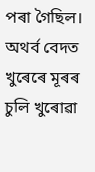পৰা গৈছিল। অথর্ব বেদত খুৰেৰে মূৰৰ চুলি খুৰোৱা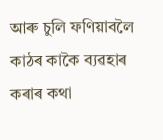আৰু চুলি ফণিয়াবলৈ কাঠৰ কাকৈ ব্যৱহাৰ কৰাৰ কথা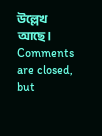উল্লেখ আছে।
Comments are closed, but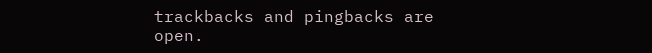trackbacks and pingbacks are open.